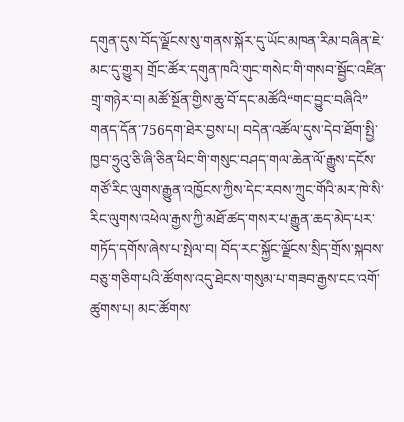དགུན་དུས་བོད་ལྗོངས་སུ་གནས་སྐོར་དུ་ཡོང་མཁན་རིམ་བཞིན་ཇེ་མང་དུ་གྱུར། གྲོང་ཚོར་དགུན་ཁའི་གུང་གསེང་གི་གསབ་སྦྱོང་འཛིན་གྲྭ་གཉེར་བ། མཚོ་སྔོན་གྱིས་ཆུ་བོ་དང་མཚོའི“གང་བྱུང་བཞིའི” གནད་དོན་756དག་ཐེར་བྱས་པ། བདེན་འཚོལ་དུས་དེབ་ཐོག་སྤྱི་ཁྱབ་ཧྲུའུ་ཅི་ཞི་ཅིན་ཕིང་གི་གསུང་བཤད་གལ་ཆེན་ལོ་རྒྱུས་དངོས་གཙོ་རིང་ལུགས་རྒྱུན་འཁྱོངས་ཀྱིས་དེང་རབས་ཀྲུང་གོའི་མར་ཁེ་སི་རིང་ལུགས་འཕེལ་རྒྱས་ཀྱི་མཐོ་ཚད་གསར་པ་རྒྱུན་ཆད་མེད་པར་གཏོད་དགོས་ཞེས་པ་སྤེལ་བ། བོད་རང་སྐྱོང་ལྗོངས་སྲིད་གྲོས་སྐབས་བཅུ་གཅིག་པའི་ཚོགས་འདུ་ཐེངས་གསུམ་པ་གཟབ་རྒྱས་ངང་འགོ་ཚུགས་པ། མང་ཚོགས་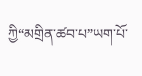ཀྱི“མགྲིན་ཚབ་པ”ཡག་པོ་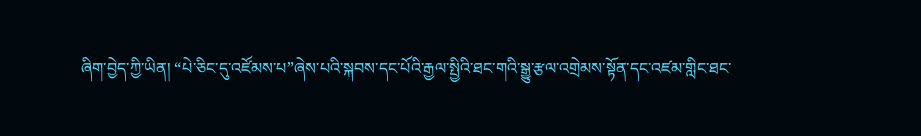ཞིག་བྱེད་ཀྱི་ཡིན། “པེ་ཅིང་དུ་འཛོམས་པ”ཞེས་པའི་སྐབས་དང་པོའི་རྒྱལ་སྤྱིའི་ཐང་གའི་སྒྱུ་རྩལ་འགྲེམས་སྟོན་དང་འཛམ་གླིང་ཐང་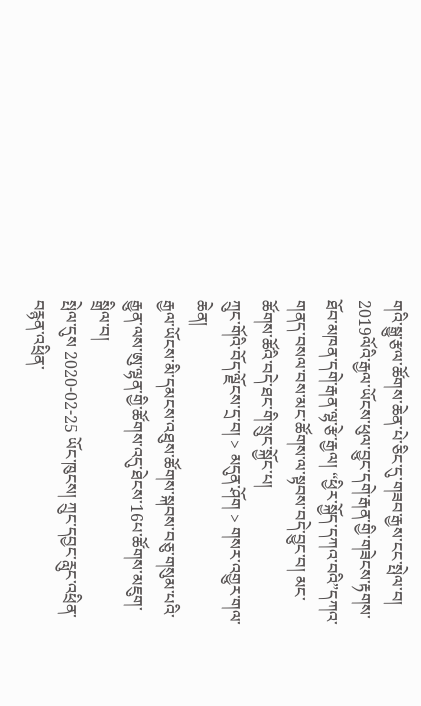གའི་སྒྱུ་རྩལ་ཚོགས་ཆེན་པེ་ཅིང་དུ་གཟབ་རྒྱས་ངང་སྤེལ་བ། 2019ལོའི་རྒྱལ་ཡོངས་ཕུལ་བྱུང་དགེ་རྒན་གྱི་གཟེངས་རྟགས་ཐོབ་མཁན་དགེ་རྒན་ལྷ་རྩེ་རྒྱལ། “ཕྱིར་སྐྱོད་དཀའ་བའི”དཀའ་གནད་བསལ་བས་མང་ཚོགས་ལ་སྟབས་བདེ་བྱུང་བ། མང་ཚོགས་ཚོའི་བདེ་ཐང་གི་སྲུང་སྐྱོང་པ།
ཀྲུང་གོའི་བོད་ལྗོངས་དྲ་བ། > མདུན་ཤོག > གསར་འགྱུར་གལ་ཆེན།
རྒྱལ་ཡོངས་མི་དམངས་འཐུས་ཚོགས་སྐབས་བཅུ་གསུམ་པའི་རྒྱུན་ལས་ཨུ་ལྷན་གྱི་ཚོགས་འདུ་ཐེངས་16པ་ཚོགས་མཇུག་སྒྲིལ་བ།
སྤེལ་དུས 2020-02-25 ཡོང་ཁུངས། ཀྲུང་དབྱང་རླུང་འཕྲིན་བརྙན་འཕྲིན་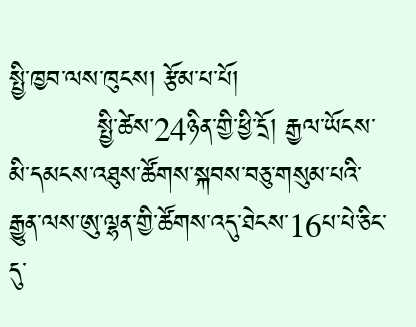སྤྱི་ཁྱབ་ལས་ཁུངས། རྩོམ་པ་པོ།
          སྤྱི་ཚེས་24ཉིན་གྱི་ཕྱི་དྲོ། རྒྱལ་ཡོངས་མི་དམངས་འཐུས་ཚོགས་སྐབས་བཅུ་གསུམ་པའི་རྒྱུན་ལས་ཨུ་ལྷན་གྱི་ཚོགས་འདུ་ཐེངས་16པ་པེ་ཅིང་དུ་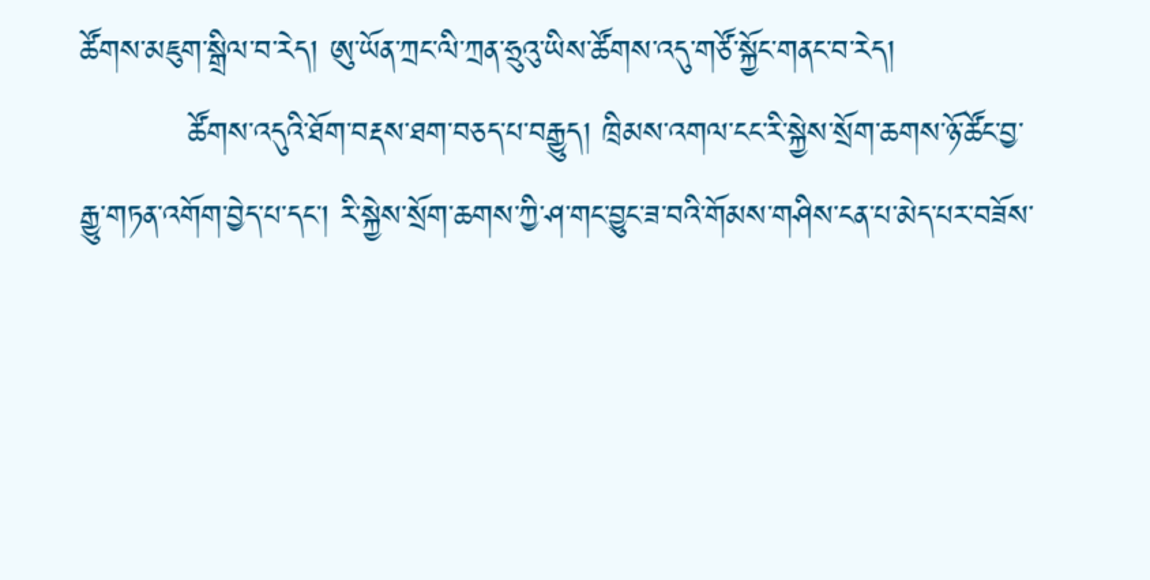ཚོགས་མཇུག་སྒྲིལ་བ་རེད། ཨུ་ཡོན་ཀྲང་ལི་ཀྲན་ཧྲུའུ་ཡིས་ཚོགས་འདུ་གཙོ་སྐྱོང་གནང་བ་རེད།
          ཚོགས་འདུའི་ཐོག་བརྡས་ཐག་བཅད་པ་བརྒྱུད། ཁྲིམས་འགལ་ངང་རི་སྐྱེས་སྲོག་ཆགས་ཉོ་ཚོང་བྱ་རྒྱུ་གཏན་འགོག་བྱེད་པ་དང་། རི་སྐྱེས་སྲོག་ཆགས་ཀྱི་ཤ་གང་བྱུང་ཟ་བའི་གོམས་གཤིས་ངན་པ་མེད་པར་བཟོས་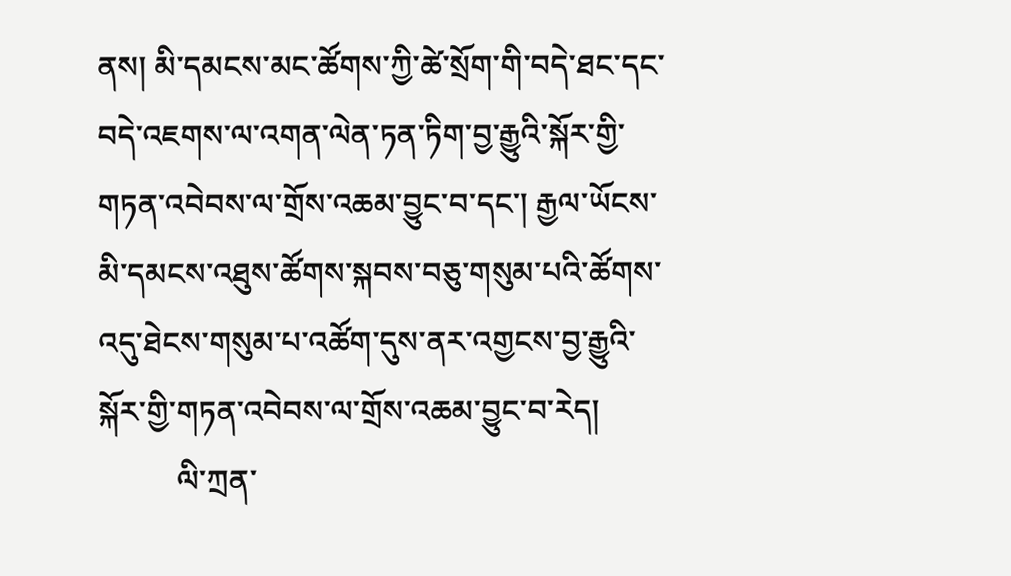ནས། མི་དམངས་མང་ཚོགས་ཀྱི་ཚེ་སྲོག་གི་བདེ་ཐང་དང་བདེ་འཇགས་ལ་འགན་ལེན་ཏན་ཏིག་བྱ་རྒྱུའི་སྐོར་གྱི་གཏན་འབེབས་ལ་གྲོས་འཆམ་བྱུང་བ་དང་། རྒྱལ་ཡོངས་མི་དམངས་འཐུས་ཚོགས་སྐབས་བཅུ་གསུམ་པའི་ཚོགས་འདུ་ཐེངས་གསུམ་པ་འཚོག་དུས་ནར་འགྱངས་བྱ་རྒྱུའི་སྐོར་གྱི་གཏན་འབེབས་ལ་གྲོས་འཆམ་བྱུང་བ་རེད།
          ལི་ཀྲན་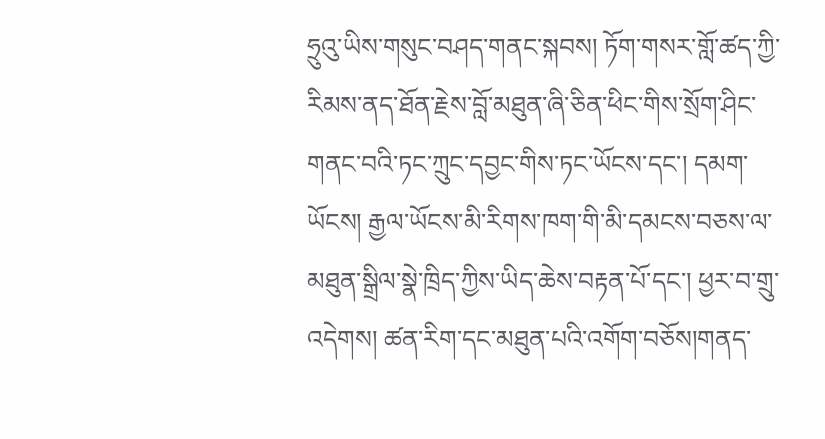ཧྲུའུ་ཡིས་གསུང་བཤད་གནང་སྐབས། ཏོག་གསར་གློ་ཚད་ཀྱི་རིམས་ནད་ཐོན་རྗེས་བློ་མཐུན་ཞི་ཅིན་ཕིང་གིས་སྲོག་ཤིང་གནང་བའི་ཏང་ཀྲུང་དབྱང་གིས་ཏང་ཡོངས་དང་། དམག་ཡོངས། རྒྱལ་ཡོངས་མི་རིགས་ཁག་གི་མི་དམངས་བཅས་ལ་མཐུན་སྒྲིལ་སྣེ་ཁྲིད་ཀྱིས་ཡིད་ཆེས་བརྟན་པོ་དང་། ཕྱར་བ་གྲུ་འདེགས། ཚན་རིག་དང་མཐུན་པའི་འགོག་བཅོས།གནད་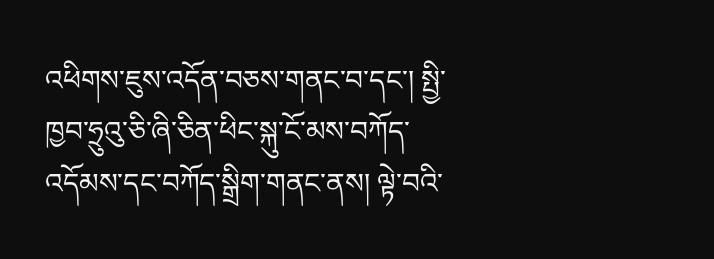འཕིགས་ཇུས་འདོན་བཅས་གནང་བ་དང་། སྤྱི་ཁྱབ་ཧྲུའུ་ཅི་ཞི་ཅིན་ཕིང་སྐུ་ངོ་མས་བཀོད་འདོམས་དང་བཀོད་སྒྲིག་གནང་ནས། ལྟེ་བའི་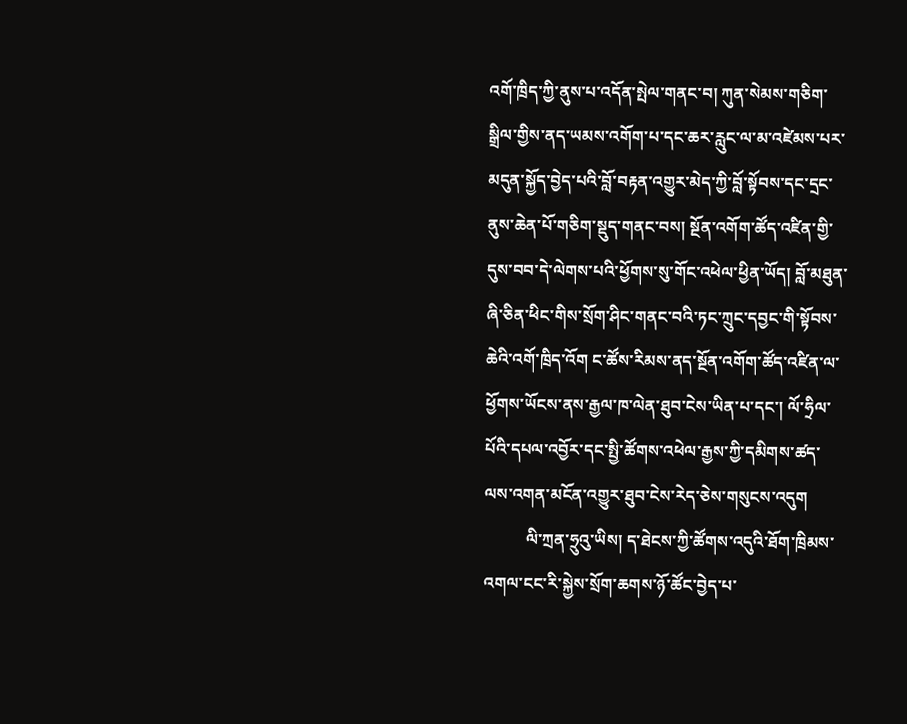འགོ་ཁྲིད་ཀྱི་ནུས་པ་འདོན་སྤེལ་གནང་བ། ཀུན་སེམས་གཅིག་སྒྲིལ་གྱིས་ནད་ཡམས་འགོག་པ་དང་ཆར་རླུང་ལ་མ་འཛེམས་པར་མདུན་སྐྱོད་བྱེད་པའི་བློ་བརྟན་འགྱུར་མེད་ཀྱི་བློ་སྟོབས་དང་དྲང་ནུས་ཆེན་པོ་གཅིག་སྡུད་གནང་བས། སྔོན་འགོག་ཚོད་འཛིན་གྱི་དུས་བབ་དེ་ལེགས་པའི་ཕྱོགས་སུ་གོང་འཕེལ་ཕྱིན་ཡོད། བློ་མཐུན་ཞི་ཅིན་ཕིང་གིས་སྲོག་ཤིང་གནང་བའི་ཏང་ཀྲུང་དབྱང་གི་སྟོབས་ཆེའི་འགོ་ཁྲིད་འོག ང་ཚོས་རིམས་ནད་སྔོན་འགོག་ཚོད་འཛིན་ལ་ཕྱོགས་ཡོངས་ནས་རྒྱལ་ཁ་ལེན་ཐུབ་ངེས་ཡིན་པ་དང་། ལོ་ཧྲིལ་པོའི་དཔལ་འབྱོར་དང་སྤྱི་ཚོགས་འཕེལ་རྒྱས་ཀྱི་དམིགས་ཚད་ལས་འགན་མངོན་འགྱུར་ཐུབ་ངེས་རེད་ཅེས་གསུངས་འདུག
          ལི་ཀྲན་ཧྲུའུ་ཡིས། ད་ཐེངས་ཀྱི་ཚོགས་འདུའི་ཐོག་ཁྲིམས་འགལ་ངང་རི་སྐྱེས་སྲོག་ཆགས་ཉོ་ཚོང་བྱེད་པ་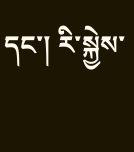དང་། རི་སྐྱེས་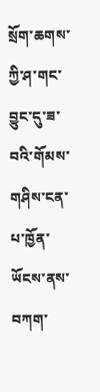སྲོག་ཆགས་ཀྱི་ཤ་གང་བྱུང་དུ་ཟ་བའི་གོམས་གཤིས་ངན་པ་ཁྱོན་ཡོངས་ནས་བཀག་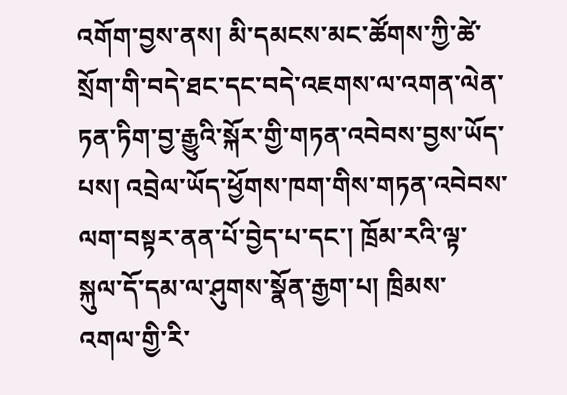འགོག་བྱས་ནས། མི་དམངས་མང་ཚོགས་ཀྱི་ཚེ་སྲོག་གི་བདེ་ཐང་དང་བདེ་འཇགས་ལ་འགན་ལེན་ཏན་ཏིག་བྱ་རྒྱུའི་སྐོར་གྱི་གཏན་འབེབས་བྱས་ཡོད་པས། འབྲེལ་ཡོད་ཕྱོགས་ཁག་གིས་གཏན་འབེབས་ལག་བསྟར་ནན་པོ་བྱེད་པ་དང་། ཁྲོམ་རའི་ལྟ་སྐུལ་དོ་དམ་ལ་ཤུགས་སྣོན་རྒྱག་པ། ཁྲིམས་འགལ་གྱི་རི་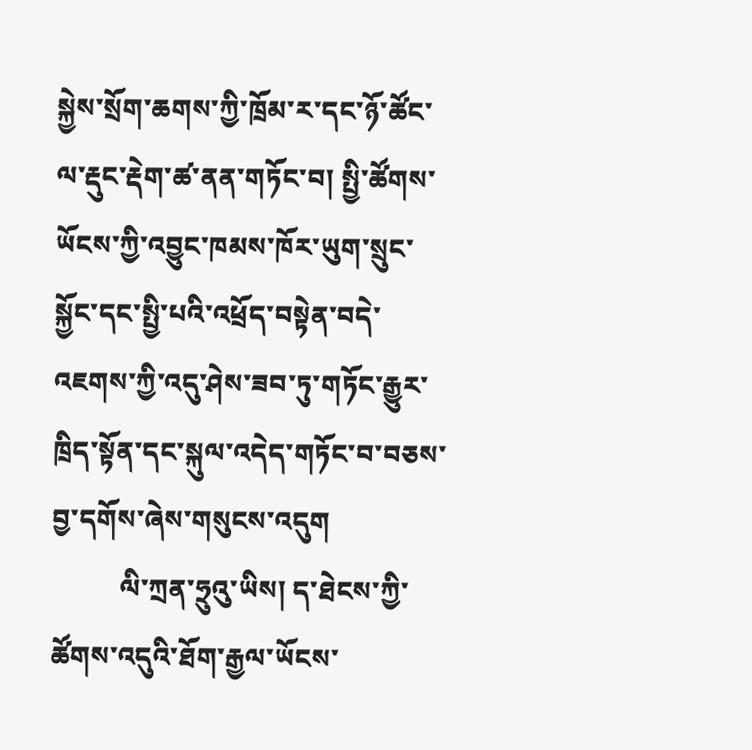སྐྱེས་སྲོག་ཆགས་ཀྱི་ཁྲོམ་ར་དང་ཉོ་ཚོང་ལ་རྡུང་རྡེག་ཚ་ནན་གཏོང་བ། སྤྱི་ཚོགས་ཡོངས་ཀྱི་འབྱུང་ཁམས་ཁོར་ཡུག་སྲུང་སྐྱོང་དང་སྤྱི་པའི་འཕྲོད་བསྟེན་བདེ་འཇགས་ཀྱི་འདུ་ཤེས་ཟབ་ཏུ་གཏོང་རྒྱུར་ཁྲིད་སྟོན་དང་སྐུལ་འདེད་གཏོང་བ་བཅས་བྱ་དགོས་ཞེས་གསུངས་འདུག
          ལི་ཀྲན་ཧྲུའུ་ཡིས། ད་ཐེངས་ཀྱི་ཚོགས་འདུའི་ཐོག་རྒྱལ་ཡོངས་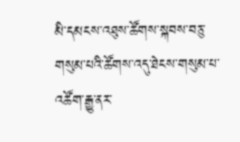མི་དམངས་འཐུས་ཚོགས་སྐབས་བཅུ་གསུམ་པའི་ཚོགས་འདུ་ཐེངས་གསུམ་པ་འཚོག་རྒྱུ་ནར་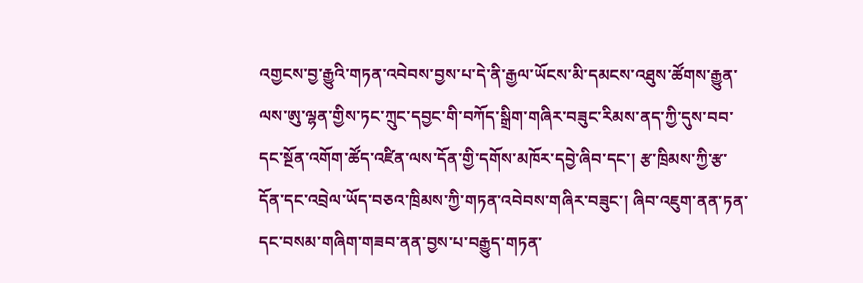འགྱངས་བྱ་རྒྱུའི་གཏན་འབེབས་བྱས་པ་དེ་ནི་རྒྱལ་ཡོངས་མི་དམངས་འཐུས་ཚོགས་རྒྱུན་ལས་ཨུ་ལྷན་གྱིས་ཏང་ཀྲུང་དབྱང་གི་བཀོད་སྒྲིག་གཞིར་བཟུང་རིམས་ནད་ཀྱི་དུས་བབ་དང་སྔོན་འགོག་ཚོད་འཛིན་ལས་དོན་གྱི་དགོས་མཁོར་དབྱེ་ཞིབ་དང་། རྩ་ཁྲིམས་ཀྱི་རྩ་དོན་དང་འབྲེལ་ཡོད་བཅའ་ཁྲིམས་ཀྱི་གཏན་འབེབས་གཞིར་བཟུང་། ཞིབ་འཇུག་ནན་ཏན་དང་བསམ་གཞིག་གཟབ་ནན་བྱས་པ་བརྒྱུད་གཏན་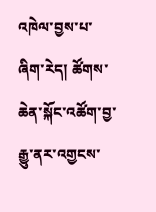འཁེལ་བྱས་པ་ཞིག་རེད། ཚོགས་ཆེན་སྐོང་འཚོག་བྱ་རྒྱུ་ནར་འགྱངས་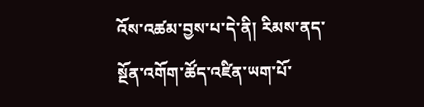འོས་འཚམ་བྱས་པ་དེ་ནི། རིམས་ནད་སྔོན་འགོག་ཚོད་འཛིན་ཡག་པོ་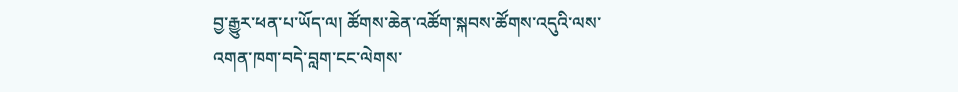བྱ་རྒྱུར་ཕན་པ་ཡོད་ལ། ཚོགས་ཆེན་འཚོག་སྐབས་ཚོགས་འདུའི་ལས་འགན་ཁག་བདེ་བླག་ངང་ལེགས་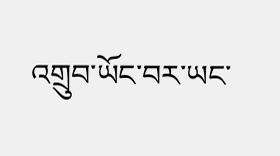འགྲུབ་ཡོང་བར་ཡང་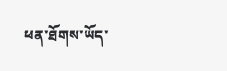ཕན་ཐོགས་ཡོད་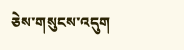ཅེས་གསུངས་འདུག